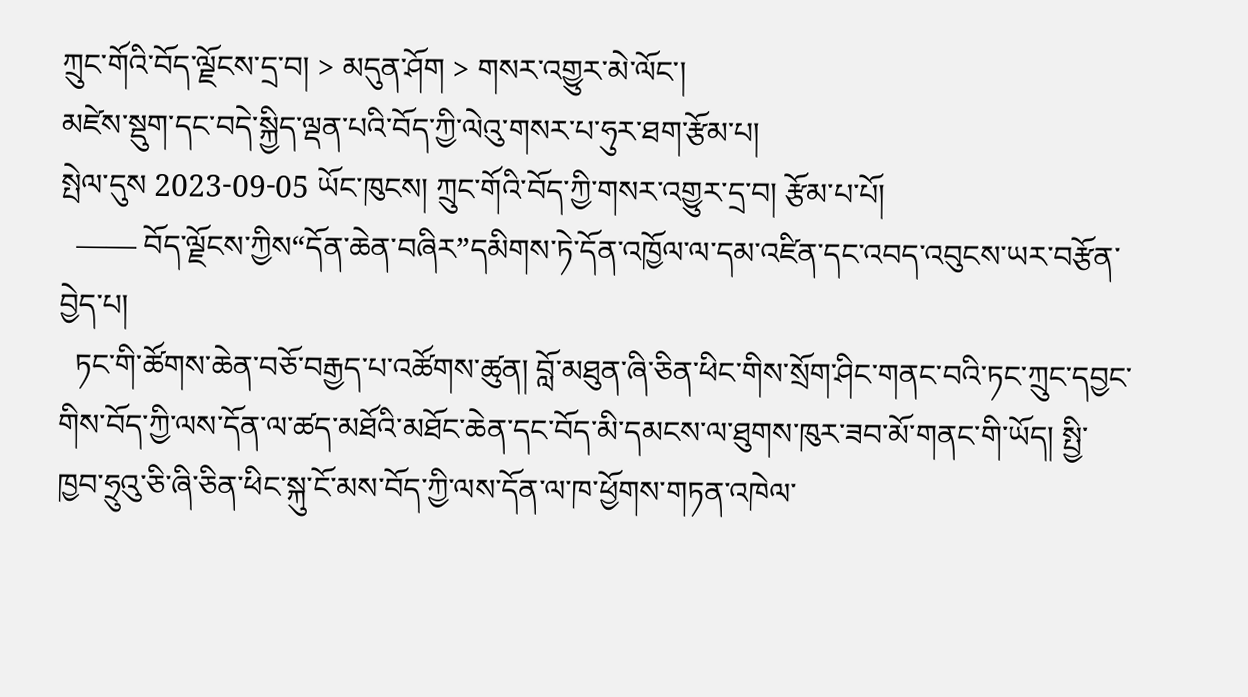ཀྲུང་གོའི་བོད་ལྗོངས་དྲ་བ། > མདུན་ཤོག > གསར་འགྱུར་མེ་ལོང་།
མཛེས་སྡུག་དང་བདེ་སྐྱིད་ལྡན་པའི་བོད་ཀྱི་ལེའུ་གསར་པ་ཧུར་ཐག་རྩོམ་པ།
སྤེལ་དུས 2023-09-05 ཡོང་ཁུངས། ཀྲུང་གོའི་བོད་ཀྱི་གསར་འགྱུར་དྲ་བ། རྩོམ་པ་པོ།
  —— བོད་ལྗོངས་ཀྱིས“དོན་ཆེན་བཞིར”དམིགས་ཏེ་དོན་འཁྱོལ་ལ་དམ་འཛིན་དང་འབད་འབུངས་ཡར་བརྩོན་བྱེད་པ།
  ཏང་གི་ཚོགས་ཆེན་བཅོ་བརྒྱད་པ་འཚོགས་ཚུན། བློ་མཐུན་ཞི་ཅིན་ཕིང་གིས་སྲོག་ཤིང་གནང་བའི་ཏང་ཀྲུང་དབྱང་གིས་བོད་ཀྱི་ལས་དོན་ལ་ཚད་མཐོའི་མཐོང་ཆེན་དང་བོད་མི་དམངས་ལ་ཐུགས་ཁུར་ཟབ་མོ་གནང་གི་ཡོད། སྤྱི་ཁྱབ་ཧྲུའུ་ཅི་ཞི་ཅིན་ཕིང་སྐུ་ངོ་མས་བོད་ཀྱི་ལས་དོན་ལ་ཁ་ཕྱོགས་གཏན་འཁེལ་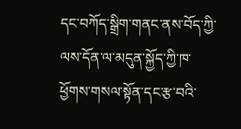དང་བཀོད་སྒྲིག་གནང་ནས་བོད་ཀྱི་ལས་དོན་ལ་མདུན་སྐྱོད་ཀྱི་ཁ་ཕྱོགས་གསལ་སྟོན་དང་རྩ་བའི་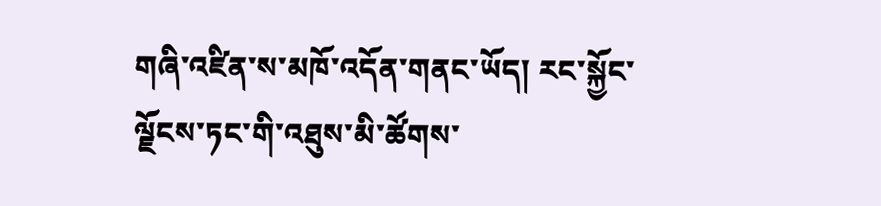གཞི་འཛིན་ས་མཁོ་འདོན་གནང་ཡོད། རང་སྐྱོང་ལྗོངས་ཏང་གི་འཐུས་མི་ཚོགས་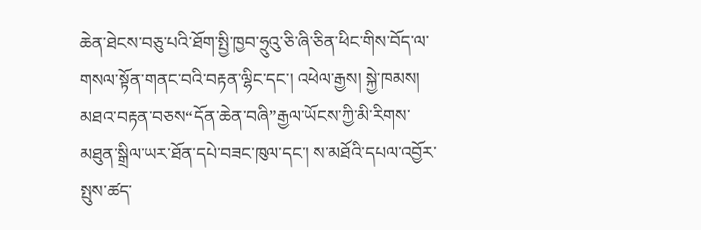ཆེན་ཐེངས་བཅུ་པའི་ཐོག་སྤྱི་ཁྱབ་ཧྲུའུ་ཅི་ཞི་ཅིན་ཕིང་གིས་བོད་ལ་གསལ་སྟོན་གནང་བའི་བརྟན་ལྷིང་དང་། འཕེལ་རྒྱས། སྐྱེ་ཁམས། མཐའ་བརྟན་བཅས“དོན་ཆེན་བཞི”རྒྱལ་ཡོངས་ཀྱི་མི་རིགས་མཐུན་སྒྲིལ་ཡར་ཐོན་དཔེ་བཟང་ཁུལ་དང་། ས་མཐོའི་དཔལ་འབྱོར་སྤུས་ཚད་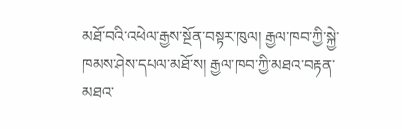མཐོ་བའི་འཕེལ་རྒྱས་སྔོན་བསྟར་ཁུལ། རྒྱལ་ཁབ་ཀྱི་སྐྱེ་ཁམས་ཤེས་དཔལ་མཐོ་ས། རྒྱལ་ཁབ་ཀྱི་མཐའ་བརྟན་མཐའ་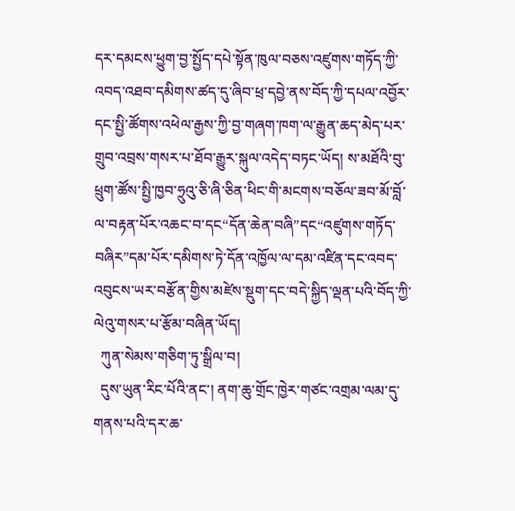དར་དམངས་ཕྱུག་བྱ་སྤྱོད་དཔེ་སྟོན་ཁུལ་བཅས་འཛུགས་གཏོད་ཀྱི་འབད་འཐབ་དམིགས་ཚད་དུ་ཞིབ་ཕྲ་དབྱེ་ནས་བོད་ཀྱི་དཔལ་འབྱོར་དང་སྤྱི་ཚོགས་འཕེལ་རྒྱས་ཀྱི་བྱ་གཞག་ཁག་ལ་རྒྱུན་ཆད་མེད་པར་གྲུབ་འབྲས་གསར་པ་ཐོབ་རྒྱུར་སྐུལ་འདེད་བཏང་ཡོད། ས་མཐོའི་བུ་ཕྲུག་ཚོས་སྤྱི་ཁྱབ་ཧྲུའུ་ཅི་ཞི་ཅིན་ཕིང་གི་མངགས་བཅོལ་ཟབ་མོ་བློ་ལ་བརྟན་པོར་འཆང་བ་དང“དོན་ཆེན་བཞི”དང“འཛུགས་གཏོད་བཞིར”དམ་པོར་དམིགས་ཏེ་དོན་འཁྱོལ་ལ་དམ་འཛིན་དང་འབད་འབུངས་ཡར་བརྩོན་གྱིས་མཛེས་སྡུག་དང་བདེ་སྐྱིད་ལྡན་པའི་བོད་ཀྱི་ལེའུ་གསར་པ་རྩོམ་བཞིན་ཡོད།
  ཀུན་སེམས་གཅིག་ཏུ་སྒྲིལ་བ།
  དུས་ཡུན་རིང་པོའི་ནང་། ནག་ཆུ་གྲོང་ཁྱེར་གཙང་འགྲམ་ལམ་དུ་གནས་པའི་དར་ཆ་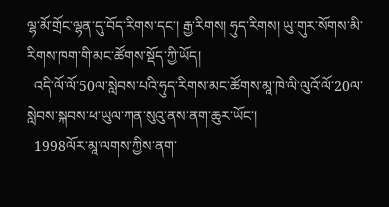ལྷ་མོ་གྲོང་ལྷན་དུ་བོད་རིགས་དང་། རྒྱ་རིགས། ཧུད་རིགས། ཡུ་གུར་སོགས་མི་རིགས་ཁག་གི་མང་ཚོགས་སྡོད་ཀྱི་ཡོད།
  འདི་ལོ་ལོ་50ལ་སླེབས་པའི་ཧུད་རིགས་མང་ཚོགས་མཱ་ཁེ་ལི་ལུའོ་ལོ་20ལ་སླེབས་སྐབས་ཕ་ཡུལ་ཀན་སུའུ་ནས་ནག་ཆུར་ཡོང་།
  1998ལོར་མཱ་ལགས་ཀྱིས་ནག་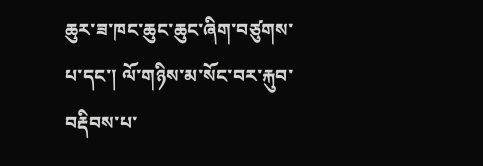ཆུར་ཟ་ཁང་ཆུང་ཆུང་ཞིག་བཙུགས་པ་དང་། ལོ་གཉིས་མ་སོང་བར་རྐུབ་བརྡིབས་པ་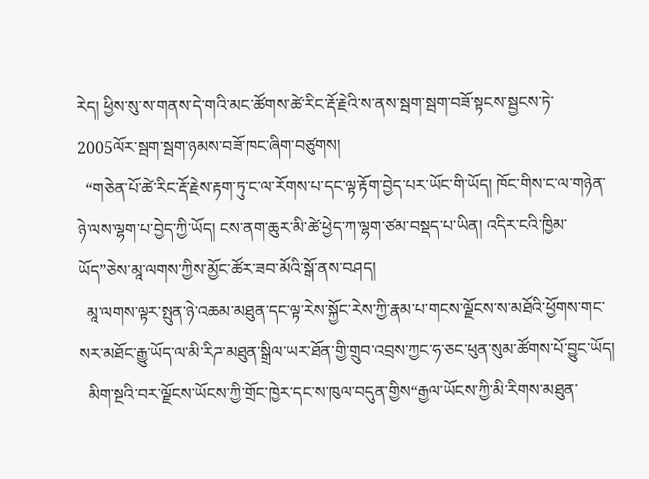རེད། ཕྱིས་སུ་ས་གནས་དེ་གའི་མང་ཚོགས་ཚེ་རིང་རྡོ་རྗེའི་ས་ནས་སྦག་སྦག་བཟོ་སྟངས་སྦྱངས་ཏེ་2005ལོར་སྦག་སྦག་ཉམས་བཟོ་ཁང་ཞིག་བཙུགས།
  “གཅེན་པོ་ཚེ་རིང་རྡོ་རྗེས་རྟག་ཏུ་ང་ལ་རོགས་པ་དང་ལྟ་རྟོག་བྱེད་པར་ཡོང་གི་ཡོད། ཁོང་གིས་ང་ལ་གཉེན་ཉེ་ལས་ལྷག་པ་བྱེད་ཀྱི་ཡོད། ངས་ནག་ཆུར་མི་ཚེ་ཕྱེད་ཀ་ལྷག་ཙམ་བསྡད་པ་ཡིན། འདིར་ངའི་ཁྱིམ་ཡོད”ཅེས་མཱ་ལགས་ཀྱིས་མྱོང་ཚོར་ཟབ་མོའི་སྒོ་ནས་བཤད།
  མཱ་ལགས་ལྟར་སྤུན་ཉེ་འཆམ་མཐུན་དང་ལྟ་རེས་སྐྱོང་རེས་ཀྱི་རྣམ་པ་གངས་ལྗོངས་ས་མཐོའི་ཕྱོགས་གང་སར་མཐོང་རྒྱུ་ཡོད་ལ་མི་རིཌ་མཐུན་སྒྲིལ་ཡར་ཐོན་གྱི་གྲུབ་འབྲས་ཀྱང་ཧ་ཅང་ཕུན་སུམ་ཚོགས་པོ་བྱུང་ཡོད།
  མིག་སྔའི་བར་ལྗོངས་ཡོངས་ཀྱི་གྲོང་ཁྱེར་དང་ས་ཁུལ་བདུན་གྱིས“རྒྱལ་ཡོངས་ཀྱི་མི་རིགས་མཐུན་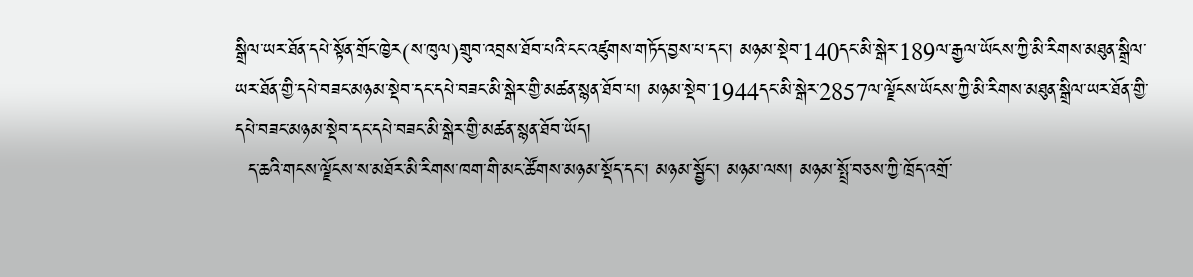སྒྲིལ་ཡར་ཐོན་དཔེ་སྟོན་གྲོང་ཁྱེར(ས་ཁུལ)གྲུབ་འབྲས་ཐོབ་པའི་ངང་འཛུགས་གཏོད་བྱས་པ་དང་། མཉམ་སྡེབ་140དང་མི་སྒེར་189ལ་རྒྱལ་ཡོངས་ཀྱི་མི་རིགས་མཐུན་སྒྲིལ་ཡར་ཐོན་གྱི་དཔེ་བཟང་མཉམ་སྡེབ་དང་དཔེ་བཟང་མི་སྒེར་གྱི་མཚན་སྙན་ཐོབ་པ། མཉམ་སྡེབ་1944དང་མི་སྒེར་2857ལ་ལྗོངས་ཡོངས་ཀྱི་མི་རིགས་མཐུན་སྒྲིལ་ཡར་ཐོན་གྱི་དཔེ་བཟང་མཉམ་སྡེབ་དང་དཔེ་བཟང་མི་སྒེར་གྱི་མཚན་སྙན་ཐོབ་ཡོད།
  ད་ཆའི་གངས་ལྗོངས་ས་མཐོར་མི་རིགས་ཁག་གི་མང་ཚོགས་མཉམ་སྡོད་དང་། མཉམ་སྦྱོང་། མཉམ་ལས། མཉམ་སྤྲོ་བཅས་ཀྱི་ཁྲོད་འགྲོ་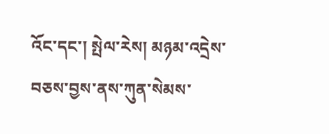འོང་དང་། སྤེལ་རེས། མཉམ་འདྲེས་བཅས་བྱས་ནས་ཀུན་སེམས་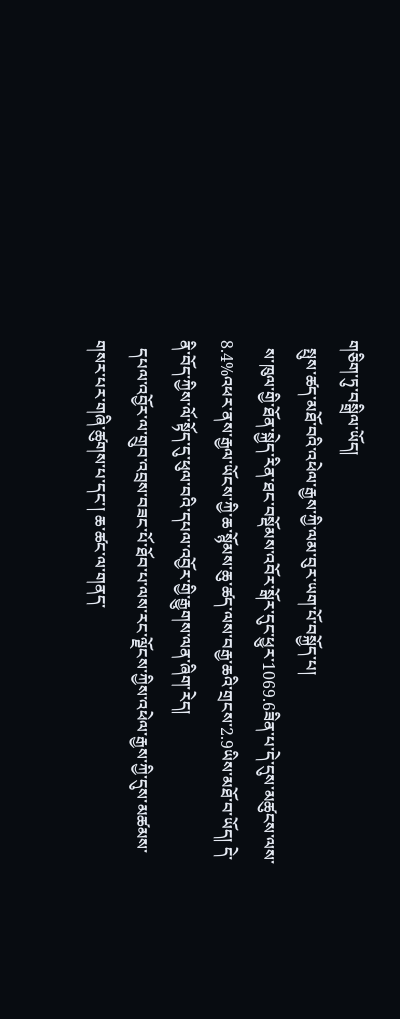གཅིག་ཏུ་བསྒྲིལ་ཡོད།
  སྤུས་ཚད་མཐོ་བའི་འཕེལ་རྒྱས་ཀྱི་ལམ་བུར་ཡག་པོ་བསྐྱོད་པ།
  ས་ཁུལ་གྱི་ཐོན་སྐྱེད་རིན་ཐང་བསྡོམས་འབོར་སྒོར་དུང་ཕྱུར་1069.6ཟིན་པ་དེ་དུས་མཚུངས་ལས་8.4%འཕར་ནས་རྒྱལ་ཡོངས་ཀྱི་ཆ་སྙོམས་ཆུ་ཚད་ལས་བརྒྱ་ཆའི་གྲངས་2.9ཡིས་མཐོ་བ་ཡོད། དེ་ནི་བོད་ཀྱིས་ལོ་སྟོད་དུ་ཕུལ་བའི་དཔལ་འབྱོར་གྱི་རྒྱུགས་ལན་ཞིག་རེད།
  དཔལ་འབྱོར་ལ་གྲུབ་འབྲས་བཟང་པོ་ཐོབ་པ་ལས་རང་ལྗོངས་ཀྱིས་འཕེལ་རྒྱས་ཀྱི་དུས་མཚམས་གསར་པར་གཞི་ཚུགས་པ་དང་། ཆ་ཚང་ལ་གནད་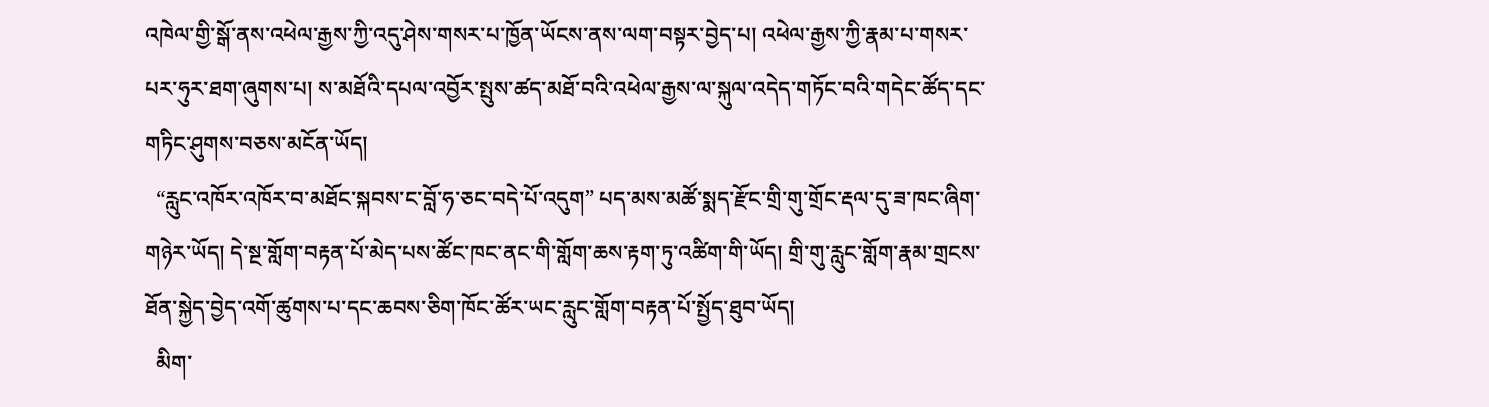འཁེལ་གྱི་སྒོ་ནས་འཕེལ་རྒྱས་ཀྱི་འདུ་ཤེས་གསར་པ་ཁྱོན་ཡོངས་ནས་ལག་བསྟར་བྱེད་པ། འཕེལ་རྒྱས་ཀྱི་རྣམ་པ་གསར་པར་ཧུར་ཐག་ཞུགས་པ། ས་མཐོའི་དཔལ་འབྱོར་སྤུས་ཚད་མཐོ་བའི་འཕེལ་རྒྱས་ལ་སྐུལ་འདེད་གཏོང་བའི་གདེང་ཚོད་དང་གཏིང་ཤུགས་བཅས་མངོན་ཡོད།
  “རླུང་འཁོར་འཁོར་བ་མཐོང་སྐབས་ང་བློ་ཧ་ཅང་བདེ་པོ་འདུག” པད་མས་མཚོ་སྨད་རྫོང་གྲི་གུ་གྲོང་རྡལ་དུ་ཟ་ཁང་ཞིག་གཉེར་ཡོད། དེ་སྔ་གློག་བརྟན་པོ་མེད་པས་ཚོང་ཁང་ནང་གི་གློག་ཆས་རྟག་ཏུ་འཚིག་གི་ཡོད། གྲི་གུ་རླུང་གློག་རྣམ་གྲངས་ཐོན་སྐྱེད་བྱེད་འགོ་ཚུགས་པ་དང་ཆབས་ཅིག་ཁོང་ཚོར་ཡང་རླུང་གློག་བརྟན་པོ་སྤྱོད་ཐུབ་ཡོད།
  མིག་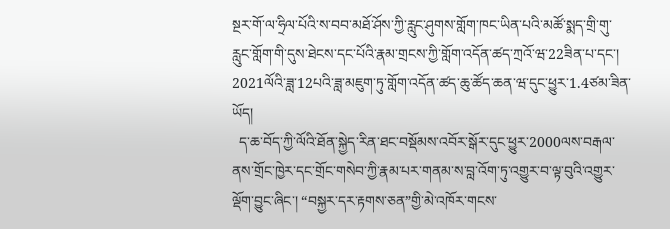སྔར་གོ་ལ་ཧྲིལ་པོའི་ས་བབ་མཐོ་ཤོས་ཀྱི་རླུང་ཤུགས་གློག་ཁང་ཡིན་པའི་མཚོ་སྨད་གྲི་གུ་རླུང་གློག་གི་དུས་ཐེངས་དང་པོའི་རྣམ་གྲངས་ཀྱི་གློག་འདོན་ཚད་ཀྲའོ་ཝ་22ཟིན་པ་དང་། 2021ལོའི་ཟླ་12པའི་ཟླ་མཇུག་ཏུ་གློག་འདོན་ཚད་ཆུ་ཚོད་ཆན་ཝ་དུང་ཕྱུར་1.4ཙམ་ཟིན་ཡོད།
  ད་ཆ་བོད་ཀྱི་ལོའི་ཐོན་སྐྱེད་རིན་ཐང་བསྡོམས་འབོར་སྒོར་དུང་ཕྱུར་2000ལས་བརྒལ་ནས་གྲོང་ཁྱེར་དང་གྲོང་གསེབ་ཀྱི་རྣམ་པར་གནམ་ས་བླ་འོག་ཏུ་འགྱུར་བ་ལྟ་བུའི་འགྱུར་ལྡོག་བྱུང་ཞིང་། “བསྐྱར་དར་རྟགས་ཅན”གྱི་མེ་འཁོར་གངས་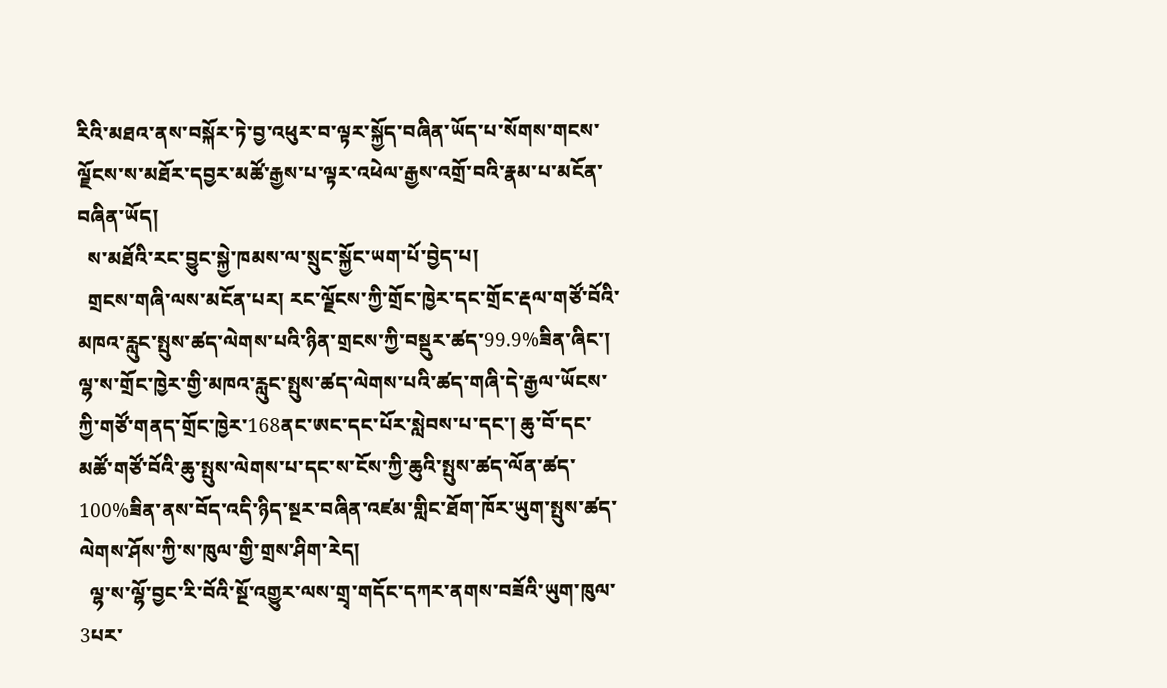རིའི་མཐའ་ནས་བསྐོར་ཏེ་བྱ་འཕུར་བ་ལྟར་སྐྱོད་བཞིན་ཡོད་པ་སོགས་གངས་ལྗོངས་ས་མཐོར་དབྱར་མཚོ་རྒྱས་པ་ལྟར་འཕེལ་རྒྱས་འགྲོ་བའི་རྣམ་པ་མངོན་བཞིན་ཡོད།
  ས་མཐོའི་རང་བྱུང་སྐྱེ་ཁམས་ལ་སྲུང་སྐྱོང་ཡག་པོ་བྱེད་པ།
  གྲངས་གཞི་ལས་མངོན་པར། རང་ལྗོངས་ཀྱི་གྲོང་ཁྱེར་དང་གྲོང་རྡལ་གཙོ་བོའི་མཁའ་རླུང་སྤུས་ཚད་ལེགས་པའི་ཉིན་གྲངས་ཀྱི་བསྡུར་ཚད་99.9%ཟིན་ཞིང་། ལྷ་ས་གྲོང་ཁྱེར་གྱི་མཁའ་རླུང་སྤུས་ཚད་ལེགས་པའི་ཚད་གཞི་དེ་རྒྱལ་ཡོངས་ཀྱི་གཙོ་གནད་གྲོང་ཁྱེར་168ནང་ཨང་དང་པོར་སླེབས་པ་དང་། ཆུ་བོ་དང་མཚོ་གཙོ་བོའི་ཆུ་སྤུས་ལེགས་པ་དང་ས་ངོས་ཀྱི་ཆུའི་སྤུས་ཚད་ལོན་ཚད་100%ཟིན་ནས་བོད་འདི་ཉིད་སྔར་བཞིན་འཛམ་གླིང་ཐོག་ཁོར་ཡུག་སྤུས་ཚད་ལེགས་ཤོས་ཀྱི་ས་ཁུལ་གྱི་གྲས་ཤིག་རེད།
  ལྷ་ས་ལྷོ་བྱང་རི་བོའི་སྔོ་འགྱུར་ལས་གྲྭ་གདོང་དཀར་ནགས་བཟོའི་ཡུག་ཁུལ་3པར་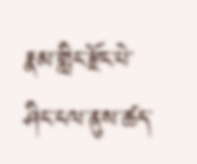རྣམ་གླིང་རྫོང་པེ་ཤིང་ངལ་ནུས་ཚད་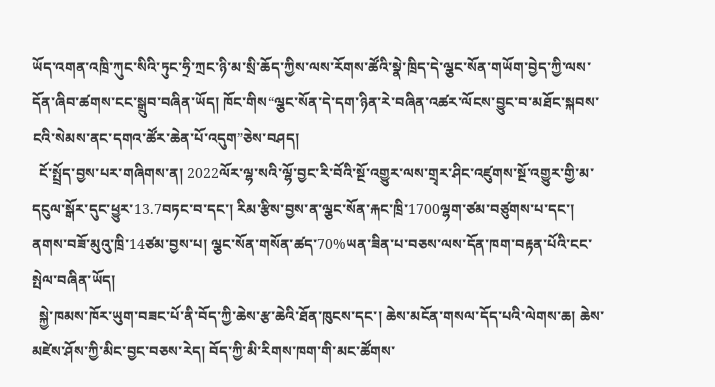ཡོད་འགན་འཁྲི་ཀུང་སིའི་ཏུང་ཧྲི་ཀྲང་ཉི་མ་སྲི་ཆོད་ཀྱིས་ལས་རོགས་ཚོའི་སྣེ་ཁྲིད་དེ་ལྕང་སོན་གཡོག་བྱེད་ཀྱི་ལས་དོན་ཞིབ་ཚགས་ངང་སྒྲུབ་བཞིན་ཡོད། ཁོང་གིས“ལྕང་སོན་དེ་དག་ཉིན་རེ་བཞིན་འཚར་ལོངས་བྱུང་བ་མཐོང་སྐབས་ངའི་སེམས་ནང་དགའ་ཚོར་ཆེན་པོ་འདུག”ཅེས་བཤད།
  ངོ་སྤྲོད་བྱས་པར་གཞིགས་ན། 2022ལོར་ལྷ་སའི་ལྷོ་བྱང་རི་བོའི་སྔོ་འགྱུར་ལས་གྲྭར་ཤིང་འཛུགས་སྔོ་འགྱུར་གྱི་མ་དངུལ་སྒོར་དུང་ཕྱུར་13.7བཏང་བ་དང་། རིམ་རྩིས་བྱས་ན་ལྕང་སོན་རྐང་ཁྲི་1700ལྷག་ཙམ་བཙུགས་པ་དང་། ནགས་བཟོ་མུའུ་ཁྲི་14ཙམ་བྱས་པ། ལྕང་སོན་གསོན་ཚད་70%ཡན་ཟིན་པ་བཅས་ལས་དོན་ཁག་བརྟན་པོའི་ངང་སྤེལ་བཞིན་ཡོད།
  སྐྱེ་ཁམས་ཁོར་ཡུག་བཟང་པོ་ནི་བོད་ཀྱི་ཆེས་རྩ་ཆེའི་ཐོན་ཁུངས་དང་། ཆེས་མངོན་གསལ་དོད་པའི་ལེགས་ཆ། ཆེས་མཛེས་ཤོས་ཀྱི་མིང་བྱང་བཅས་རེད། བོད་ཀྱི་མི་རིགས་ཁག་གི་མང་ཚོགས་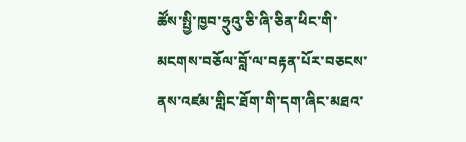ཚོས་སྤྱི་ཁྱབ་ཧྲུའུ་ཅི་ཞི་ཅིན་ཕིང་གི་མངགས་བཅོལ་བློ་ལ་བརྟན་པོར་བཅངས་ནས་འཛམ་གླིང་ཐོག་གི་དག་ཞིང་མཐའ་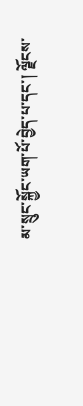མ་སྲུང་སྐྱོང་ཡག་པོ་བྱེད་པ་དང་། ལྗོངས་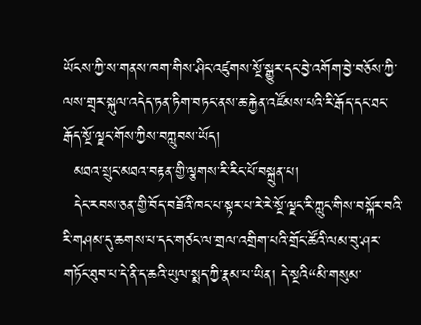ཡོངས་ཀྱི་ས་གནས་ཁག་གིས་ཤིང་འཛུགས་སྔོ་སྒྱུར་དང་བྱེ་འགོག་བྱེ་བཅོས་ཀྱི་ལས་གྲྭར་སྐུལ་འདེད་ཏན་ཏིག་བཏང་ནས་ཆ་རྐྱེན་འཛོམས་པའི་རི་རྒོད་དང་ཐང་རྒོད་སྔོ་ལྗང་གོས་ཀྱིས་བཀླུབས་ཡོད།
  མཐའ་སྲུང་མཐའ་བརྟན་གྱི་ལྕགས་རི་རིང་པོ་བསྐྲུན་པ།
  དེང་རབས་ཅན་གྱི་བོད་བཟོའི་ཁང་པ་སྟར་པ་རེ་རེ་སྔོ་ལྗང་རི་ཀླུང་གིས་བསྐོར་བའི་རི་གཤམ་དུ་ཆགས་པ་དང་གཙང་ལ་གྲལ་འགྲིག་པའི་གྲོང་ཚོའི་ལམ་བུ་ཤར་གཏོང་ཐུབ་པ་དེ་ནི་ད་ཆའི་ཡུལ་སྨད་ཀྱི་རྣམ་པ་ཡིན། དེ་སྔའི“མི་གསུམ་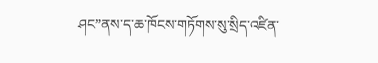ཤང”ནས་ད་ཆ་ཁོངས་གཏོགས་སུ་སྲིད་འཛིན་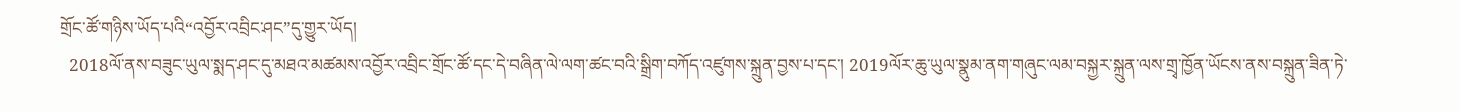གྲོང་ཚོ་གཉིས་ཡོད་པའི“འབྱོར་འབྲིང་ཤང”དུ་གྱུར་ཡོད།
  2018ལོ་ནས་བཟུང་ཡུལ་སྨད་ཤང་དུ་མཐའ་མཚམས་འབྱོར་འབྲིང་གྲོང་ཚོ་དང་དེ་བཞིན་ལེ་ལག་ཚང་བའི་སྒྲིག་བཀོད་འཛུགས་སྐྲུན་བྱས་པ་དང་། 2019ལོར་ཆུ་ཡུལ་སྣུམ་ནག་གཞུང་ལམ་བསྐྱར་སྐྲུན་ལས་གྲྭ་ཁྱོན་ཡོངས་ནས་བསྐྲུན་ཟིན་ཏེ་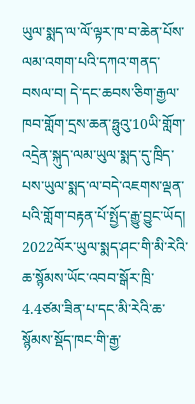ཡུལ་སྨད་ལ་ལོ་ལྟར་ཁ་བ་ཆེན་པོས་ལམ་འགག་པའི་དཀའ་གནད་བསལ་བ། དེ་དང་ཆབས་ཅིག་རྒྱལ་ཁབ་གློག་དྲས་ཆན་ཧྥུའུ་10ཡི་གློག་འདྲེན་སྐུད་ལམ་ཡུལ་སྨད་དུ་ཁྲིད་པས་ཡུལ་སྨད་ལ་བདེ་འཇགས་ལྡན་པའི་གློག་བརྟན་པོ་སྤྱོད་རྒྱུ་བྱུང་ཡོད། 2022ལོར་ཡུལ་སྨད་ཤང་གི་མི་རེའི་ཆ་སྙོམས་ཡོང་འབབ་སྒོར་ཁྲི་4.4ཙམ་ཟིན་པ་དང་མི་རེའི་ཆ་སྙོམས་སྡོད་ཁང་གི་རྒྱ་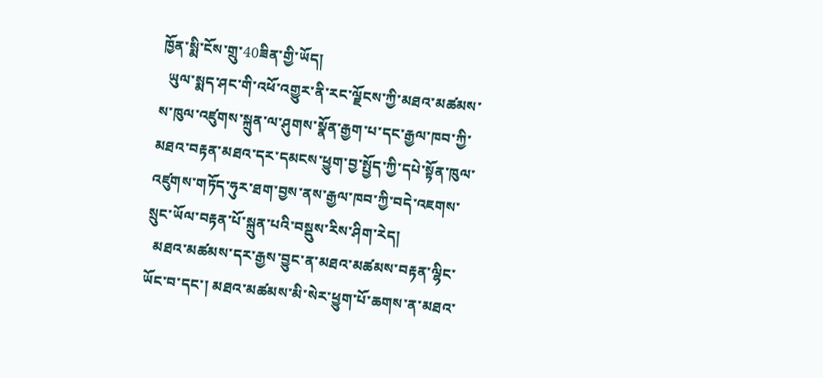ཁྱོན་སྨི་ངོས་གྲུ་40ཟིན་གྱི་ཡོད།
  ཡུལ་སྨད་ཤང་གི་འཕོ་འགྱུར་ནི་རང་ལྗོངས་ཀྱི་མཐའ་མཚམས་ས་ཁུལ་འཛུགས་སྐྲུན་ལ་ཤུགས་སྣོན་རྒྱག་པ་དང་རྒྱལ་ཁབ་ཀྱི་མཐའ་བརྟན་མཐའ་དར་དམངས་ཕྱུག་བྱ་སྤྱོད་ཀྱི་དཔེ་སྟོན་ཁུལ་འཛུགས་གཏོད་ཧུར་ཐག་བྱས་ནས་རྒྱལ་ཁབ་ཀྱི་བདེ་འཇགས་སྲུང་ཡོལ་བརྟན་པོ་སྐྲུན་པའི་བསྡུས་རིས་ཤིག་རེད།
  མཐའ་མཚམས་དར་རྒྱས་བྱུང་ན་མཐའ་མཚམས་བརྟན་ལྷིང་ཡོང་བ་དང་། མཐའ་མཚམས་མི་སེར་ཕྱུག་པོ་ཆགས་ན་མཐའ་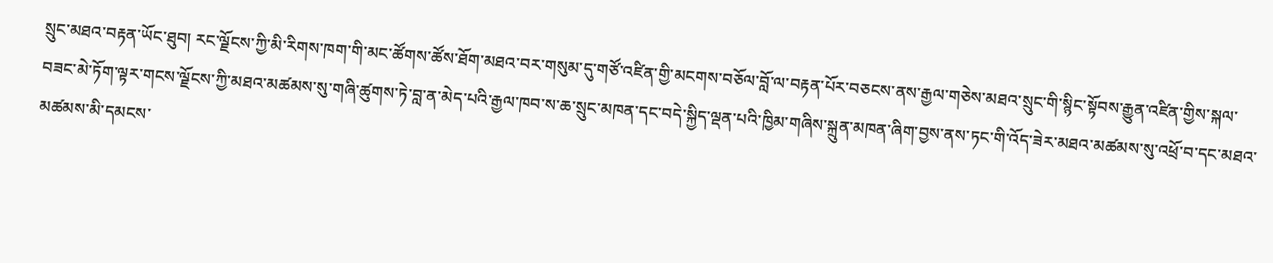སྲུང་མཐའ་བརྟན་ཡོང་ཐུབ། རང་ལྗོངས་ཀྱི་མི་རིགས་ཁག་གི་མང་ཚོགས་ཚོས་ཐོག་མཐའ་བར་གསུམ་དུ་གཙོ་འཛིན་གྱི་མངགས་བཅོལ་བློ་ལ་བརྟན་པོར་བཅངས་ནས་རྒྱལ་གཅེས་མཐའ་སྲུང་གི་སྙིང་སྟོབས་རྒྱུན་འཛིན་གྱིས་སྐལ་བཟང་མེ་ཏོག་ལྟར་གངས་ལྗོངས་ཀྱི་མཐའ་མཚམས་སུ་གཞི་ཚུགས་ཏེ་བླ་ན་མེད་པའི་རྒྱལ་ཁབ་ས་ཆ་སྲུང་མཁན་དང་བདེ་སྐྱིད་ལྡན་པའི་ཁྱིམ་གཞིས་སྐྲུན་མཁན་ཞིག་བྱས་ནས་ཏང་གི་འོད་ཟེར་མཐའ་མཚམས་སུ་འཕྲོ་བ་དང་མཐའ་མཚམས་མི་དམངས་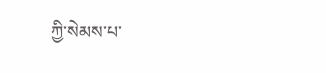ཀྱི་སེམས་པ་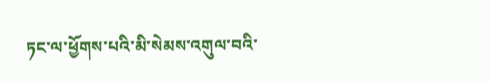ཏང་ལ་ཕྱོགས་པའི་མི་སེམས་འགུལ་བའི་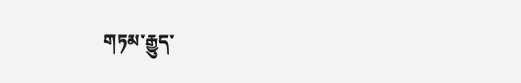གཏམ་རྒྱུད་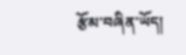རྩོམ་བཞིན་ཡོད།